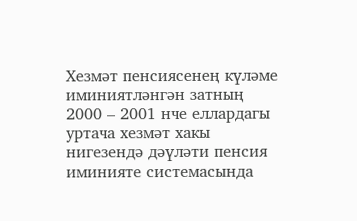Хезмәт пенсиясенең күләме иминиятләнгән затның 2000 – 2001 нче еллардагы уртача хезмәт хакы нигезендә дәүләти пенсия иминияте системасында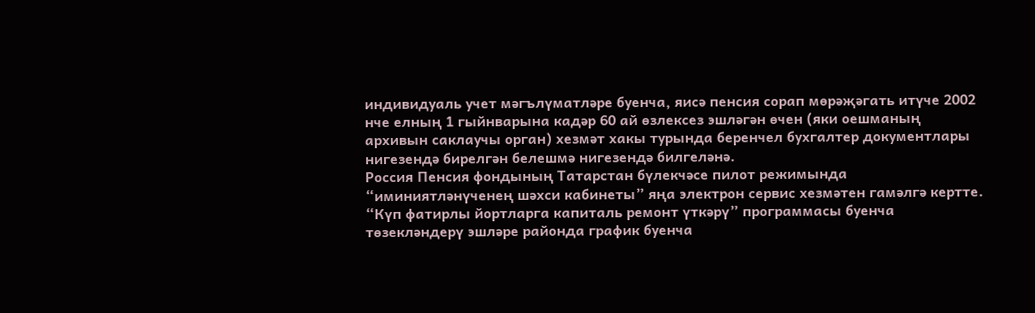индивидуаль учет мәгълүматләре буенча, яисә пенсия сорап мөрәҗәгать итүче 2002 нче елның 1 гыйнварына кадәр 60 ай өзлексез эшләгән өчен (яки оешманың архивын саклаучы орган) хезмәт хакы турында беренчел бухгалтер документлары нигезендә бирелгән белешмә нигезендә билгеләнә.
Россия Пенсия фондының Татарстан бүлекчәсе пилот режимында “иминиятләнүченең шәхси кабинеты” яңа электрон сервис хезмәтен гамәлгә кертте.
“Күп фатирлы йортларга капиталь ремонт үткәрү” программасы буенча төзекләндерү эшләре районда график буенча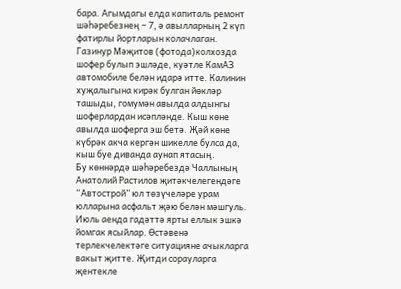бара. Агымдагы елда капиталь ремонт шәһәребезнең – 7, ә авылларның 2 күп фатирлы йортларын колачлаган.
Газинур Мәҗитов (фотода)колхозда шофер булып эшләде, куәтле КамАЗ автомобиле белән идарә итте. Калинин хуҗалыгына кирәк булган йөкләр ташыды, гомумән авылда алдынгы шоферлардан исәпләнде. Кыш көне авылда шоферга эш бетә. Җәй көне күбрәк акча кергән шикелле булса да, кыш буе диванда аунап ятасың.
Бу көннәрдә шәһәребездә Чаллының Анатолий Растилов җитәкчелегендәге “Автострой” юл төзүчеләре урам юлларына асфальт җәю белән мәшгуль.
Июль аенда гадәттә ярты еллык эшкә йомгак ясыйлар. Өстәвенә терлекчелектәге ситуацияне ачыкларга вакыт җитте. Җитди сорауларга җентекле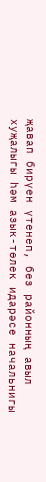җавап бирүен үтенеп, без районның авыл хуҗалыгы һәм азык-төлек идарәсе начальнигы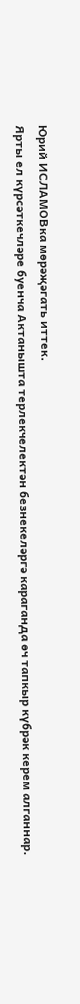Юрий ИСЛАМОВка мөрәҗәгать иттек.
Ярты ел күрсәткечләре буенча Актанышта терлекчелектән безнекеләргә караганда өч тапкыр күбрәк керем алганнар.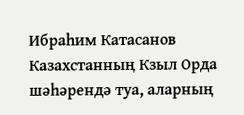Ибраһим Катасанов Казахстанның Кзыл Орда шәһәрендә туа, аларның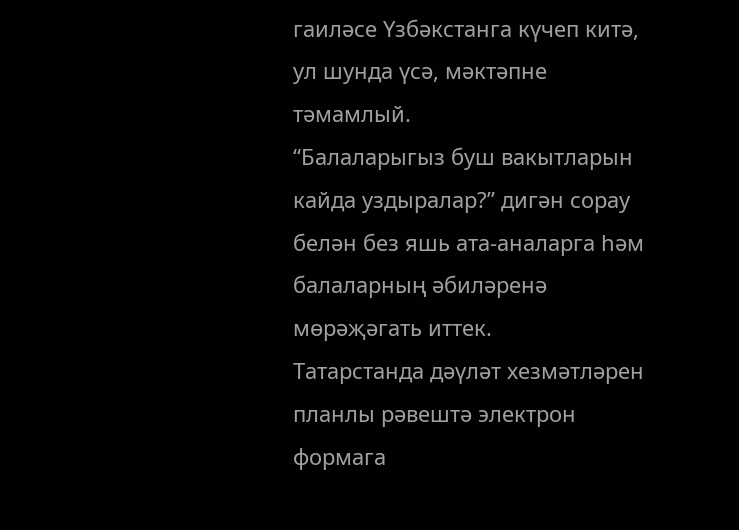гаиләсе Үзбәкстанга күчеп китә, ул шунда үсә, мәктәпне тәмамлый.
“Балаларыгыз буш вакытларын кайда уздыралар?” дигән сорау белән без яшь ата-аналарга һәм балаларның әбиләренә мөрәҗәгать иттек.
Татарстанда дәүләт хезмәтләрен планлы рәвештә электрон формага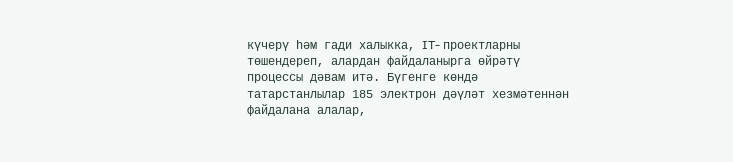күчерү һәм гади халыкка, IT- проектларны төшендереп, алардан файдаланырга өйрәтү процессы дәвам итә. Бүгенге көндә татарстанлылар 185 электрон дәүләт хезмәтеннән файдалана алалар,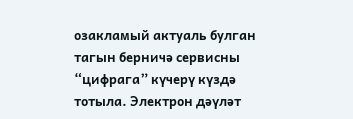озакламый актуаль булган тагын берничә сервисны “цифрага” күчерү күздә тотыла. Электрон дәүләт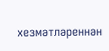хезмәтләреннән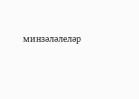минзәләлеләр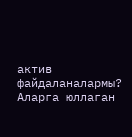актив файдаланалармы? Аларга юллаган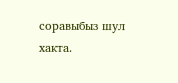соравыбыз шул хакта.